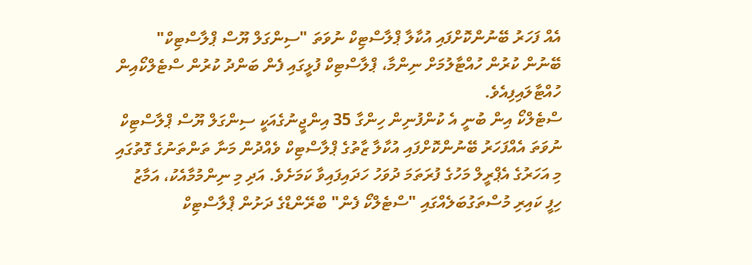އެއް ފަހަރު ބޭނުންކޮށްފައި އުކާލާ ޕްލާސްޓިކް ނުވަތަ "ސިންގަލް ޔޫސް ޕްލާސްޓިކް" ބޭނުން ކުރުން ހުއްޓާލުމަށް ނިންމާ، ޕްލާސްޓިކް ފުޅީގައި ފެން ބަންދު ކުރުން ސްޓެލްކޯއިން ހުއްޓާލައިފިއެވެ.
ސްޓެލްކޯ އިން ބުނީ އެ ކުންފުނިން ހިންގާ 35 އިންޖީނުގެއަކީ ސިންގަލް ޔޫސް ޕްލާސްޓިކް ނުވަތަ އެއްފަހަރު ބޭނުންކޮށްފައި އުކާލާ ޒާތުގެ ޕްލާސްޓިކް ވެއްދުން މަނާ ތަންތަނުގެ ގޮތުގައި މި އަހަރުގެ އެޕްރީލް މަހުގެ ފުރަތަމަ ދުވަހު ހަދައިފައިވާ ކަމަށެވެ. އަދި މި ނިންމުމާއެކު، އަމާޒު ހިފީ ކައިރި މުސްތަގުބަލެއްގައި "ސްޓެލްކޯ ފެން" ބްރޭންޑްގެ ދަށުން ޕްލާސްޓިކް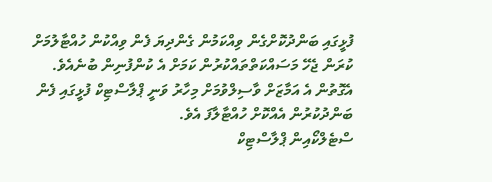ފުޅީގައި ބަންދުކޮށްގެން ވިއްކަމުން ގެންދިޔަ ފެން ވިއްކުން ހުއްޓާލުމަށް ކުރަން ޖެހޭ މަސައްކަތްތައްކުރުން ކަމަށް އެ ކުންފުނިން ބުނެއެވެ.
އެގޮތުން އެ އަމާޒަށް ވާސިލްވުމަށް މިހާރު ވަނީ ޕްލާސްޓިކް ފުޅީގައި ފެން ބަންދުކުރުން އެއްކޮށް ހުއްޓާލާފަ އެވެ.
ސްޓެލްކޯއިން ޕްލާސްޓިކް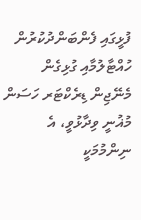ފުޅީގައި ފެންބަންދުކުރުން ހުއްޓާލުމާއި ގުޅިގެން މެނޭޖިން ޑިރެކްޓަރ ހަސަން މުޣުނީ ވިދާޅުވީ، އެ ނިންމުމަކީ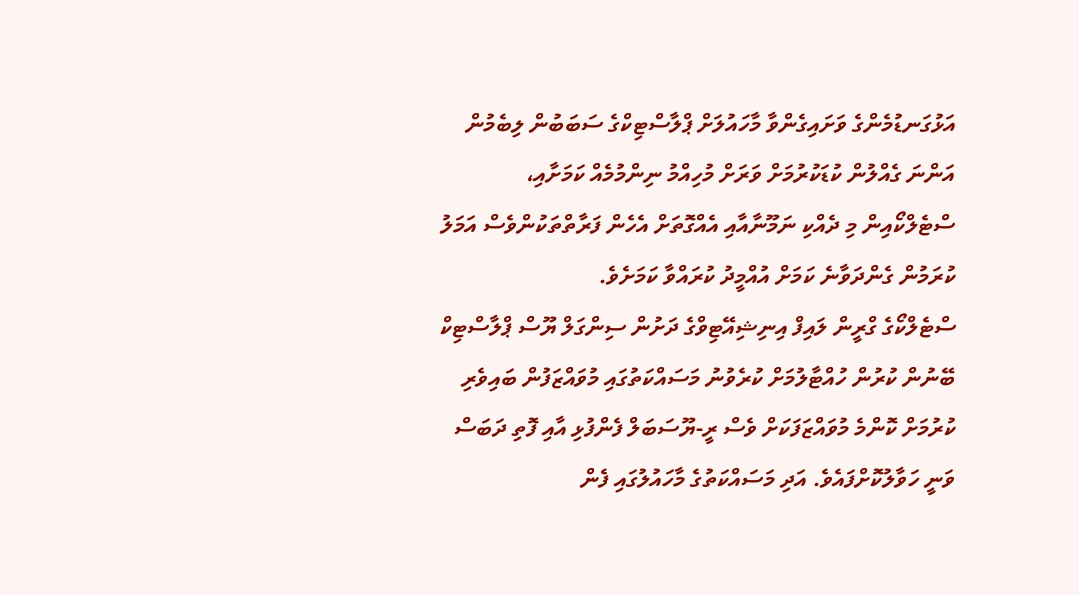އަޅުގަނޑުމެންގެ ވަށައިގެންވާ މާހައުލަށް ޕްލާސްޓިކްގެ ސަބަބުން ލިބެމުން އަންނަ ގެއްލުން ކުޑަކުރުމަށް ވަރަށް މުހިއްމު ނިންމުމެއް ކަމަށާއި، ސްޓެލްކޯއިން މި ދެއްކި ނަމޫނާއާއި އެއްގޮތަށް އެހެން ފަރާތްތަކުންވެސް އަމަލު ކުރަމުން ގެންދަވާނެ ކަމަށް އުއްމީދު ކުރައްވާ ކަމަށެވެ.
ސްޓެލްކޯގެ ގްރީން ލައިފް އިނިޝިއޭޓިވްގެ ދަށުން ސިންގަލް ޔޫސް ޕްލާސްޓިކް ބޭނުން ކުރުން ހުއްޓާލުމަށް ކުރެވުނު މަސައްކަތުގައި މުވައްޒަފުން ބައިވެރި ކުރުމަށް ކޮންމެ މުވައްޒަފަކަށް ވެސް ރީ-ޔޫސަބަލް ފެންފުޅި އާއި ފޮތި ދަބަސް ވަނީ ހަވާލުކޮށްފައެވެ. އަދި މަސައްކަތުގެ މާހައުލުގައި ފެން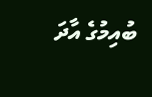ބުއިމުގެ އާދަ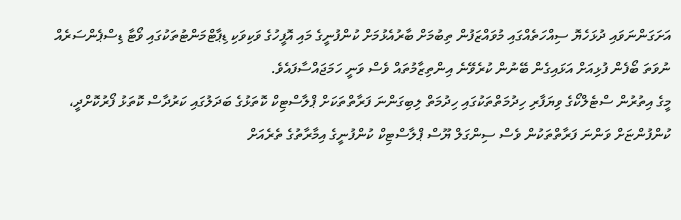އަށަގަންނަވައި ދުޅަހެޔޮ ސިއްހަތެއްގައި މުވައްޒަފުން ތިބުމަށް ބާރުއެޅުމަށް ކުންފުނީގެ މައި އޮފީހުގެ ވަކިވަކި ޑިޕާޓްމަންޓުތަކުގައި ވޯޓާ ޑިސްޕެންސަރެއް ނުވަތަ ބޯފެން ފުޅިއަށް އަޅައިގެން ބޭނުން ކުރެވޭނެ އިންތިޒާމުތައް ވެސް ވަނީ ހަމަޖައްސާފައެވެ.
މީގެ އިތުރުން ސްޓެލްކޯގެ ވިޔަފާރި ހިދުމަތްތަކުގައި ހިދުމަތް ލިބިގަންނަ ފަރާތްތަކަށް ޕްލާސްޓިކް ކޮތަޅުގެ ބަދަލުގައި ކަރުދާސް ކޮތަޅު ފޯރުކޮށްދީ، ކުންފުންޏަށް ވަންނަ ފަރާތްތަކުން ވެސް ސިންގަލް ޔޫސް ޕްލާސްޓިކް ކުންފުނީގެ އިމާރާތުގެ ތެރެއަށް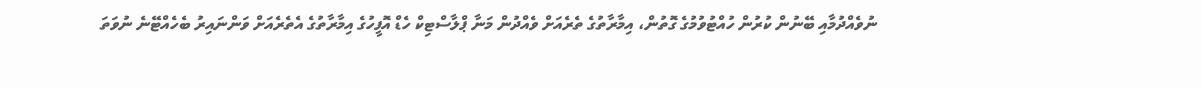ނުވެއްދުމާއި ބޭނުން ކުރުން ހުއްޓުވުމުގެ ގޮތުން، އިމާރާތުގެ ތެރެއަށް ވެއްދުން މަނާ ޕްލާސްޓިކް ހެޑް އޮފީހުގެ އިމާރާތުގެ އެތެރެއަށް ވަންނައިރު ބެހެއްޓޭނެ ނުވަތަ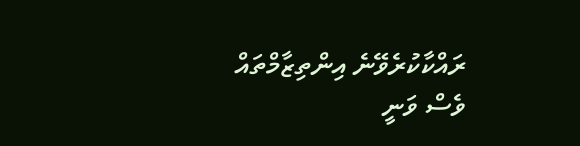ރައްކާކުރެވޭނެ އިންތިޒާމްތައް ވެސް ވަނީ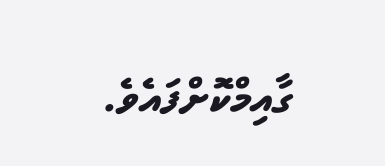ގާއިމްކޮށްފައެވެ.